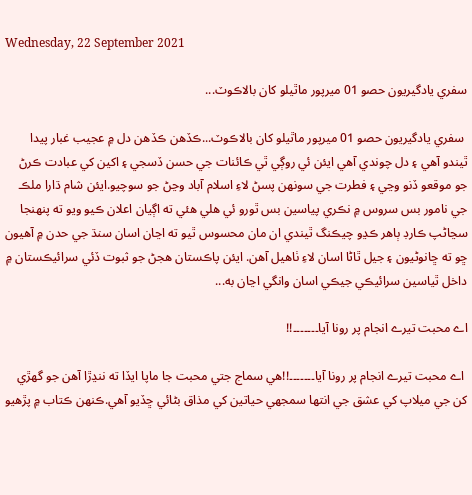Wednesday, 22 September 2021

سفري يادگيريون حصو 01 ميرپور ماٿيلو کان بالاڪوٽ...

 سفري يادگيريون حصو 01 ميرپور ماٿيلو کان بالاڪوٽ...ڪڏھن ڪڏھن دل ۾ عجيب غبار پيدا ٿيندو آھي ۽ دل چوندي آھي ايئن ئي روڳي ٿي ڪائنات جي حسن ڏسجي ۽ اکين کي عبادت ڪرڻ جو موقعو ڏنو وڃي ۽ فطرت جي سونهن پسڻ لاءِ اسلام آباد وڃڻ جو سوچيو.ايئن شام ڌارا ملڪ جي نامور بس سروس ۾ نڪري پياسين بس ٿورو ئي ھلي ھئي ته اڳيان اعلان ڪيو ويو ته پنھنجا سڃاڻپ ڪارڊ ٻاھر ڪڍو چيڪنگ ٿيندي ان مان محسوس ٿيو ته اڃان اسان سنڌ جي حدن ۾ آھيون ڇو ته ڇانوڻيون ۽ جيل ٿاڻا اسان لاءِ ٺاھيل آھن. ايئن پاڪستان ھجڻ جو ثبوت ڏئي سرائيڪستان ۾ داخل ٿياسين سرائيڪي جيڪي اسان وانگي اڃان به...

اے محبت تیرے انجام پر رونا آیا۔۔۔۔۔۔۔!!

 اے محبت تیرے انجام پر رونا آیا۔۔۔۔۔۔۔!!ھي سماج جتي محبت جا ماپا ايڏا ته ننڍڙا آھن جو گھڙي کن جي ميلاپ کي عشق جي انتھا سمجھي حياتين کي مذاق بڻائي ڇڏيو آھي.ڪنھن ڪتاب ۾ پڙھيو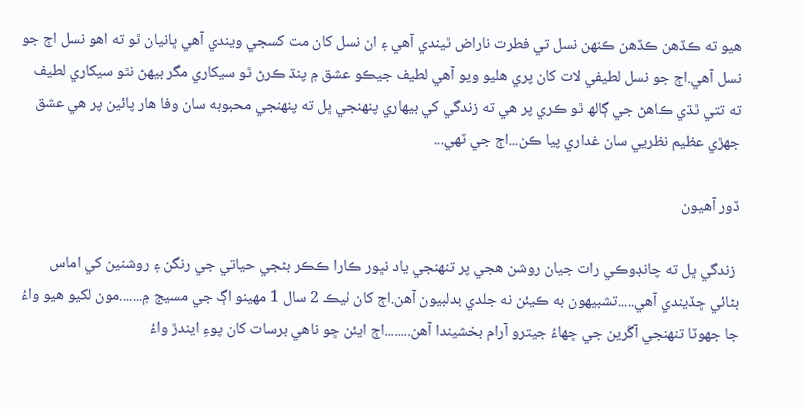ھيو ته ڪڏھن ڪڏھن ڪنھن نسل تي فطرت ناراض ٿيندي آھي ۽ ان نسل کان مت کسجي ويندي آھي ڀانيان ٿو ته اھو نسل اڄ جو نسل آھي.اڄ جو نسل لطيفي لات کان پري ھليو ويو آھي لطيف جيڪو عشق ۾ پنڌ ڪرڻ ٿو سيکاري مگر بيھڻ نٿو سيکاري لطيف ته تتي ٿڌي ڪاھڻ جي ڳالھ ٿو ڪري پر ھي ته زندگي کي بيھاري پنھنجي ڀل ته پنھنجي محبوبه سان وفا ھار پائين پر ھي عشق جھڙي عظيم نظريي سان غداري پيا ڪن...اڄ جي ٽھي...

ڏور آهيون

 زندگي ڀل ته چانڊوڪي رات جيان روشن ھجي پر تنھنجي ياد نڀور ڪارا ڪڪر بڻجي حياتي جي رنگن ۽ روشنين کي اماس بڻائي ڇڏيندي آھي.....تشبيهون به ڪيئن نه جلدي بدلبيون آھن.اڄ کان ٺيڪ 2 سال 1 مھينو اڳ جي مسيج ۾.......مون لکيو ھيو واءُ جا جھوٽا تنھنجي آڱرين جي ڇهاءُ جيترو آرام بخشيندا آھن........اڄ ايئن ڇو ناھي برسات کان پوءِ ايندڙ واءُ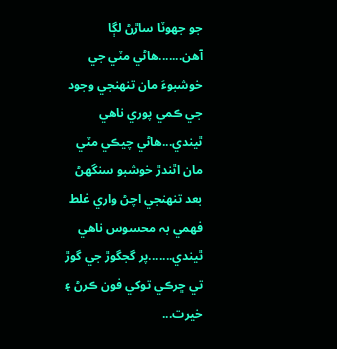جو جهوٽا ساڙڻ لڳا آھن.......ھاڻي مٽي جي خوشبوءَ مان تنھنجي وجود جي ڪمي پوري ناھي ٿيندي...ھاڻي چيڪي مٽي مان اٿندڙ خوشبو سنگھڻ بعد تنھنجي اچڻ واري غلط فھمي بہ محسوس ناھي ٿيندي.......پر گجگوڙ جي گوڙ تي ڇرڪي توکي فون ڪرڻ ۽ خيرت...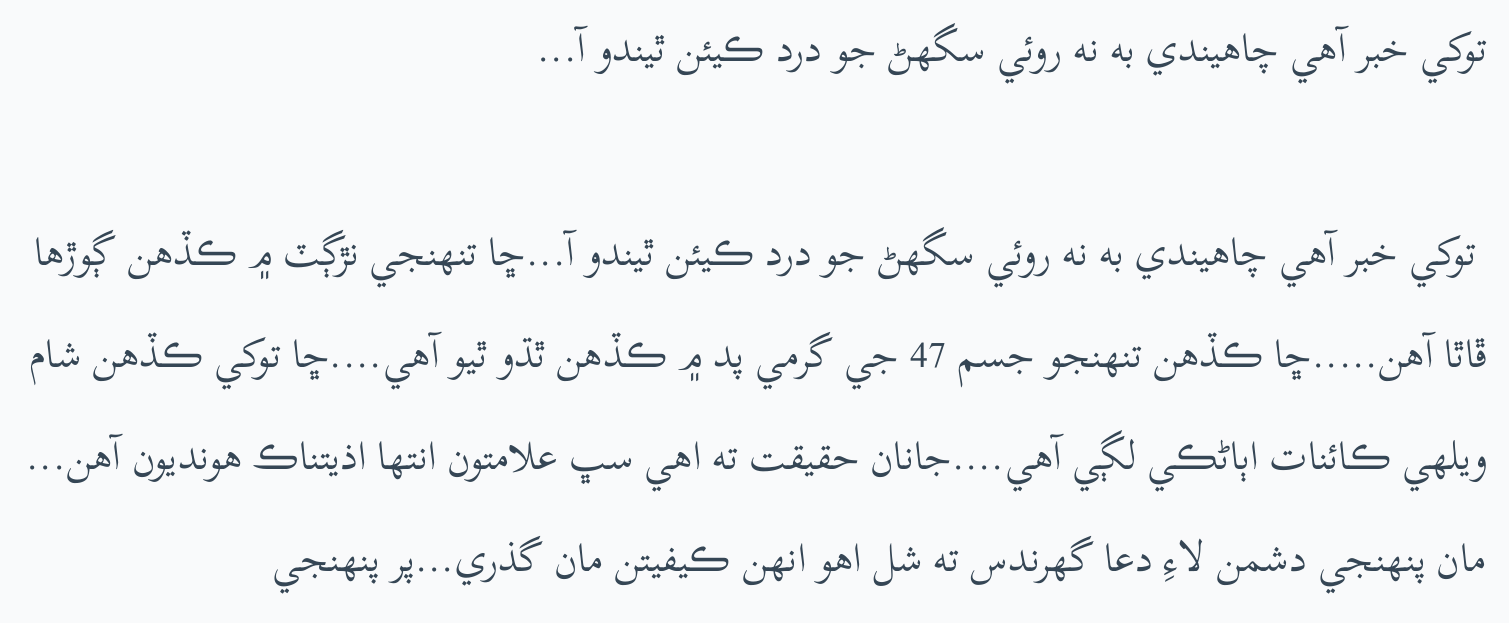توکي خبر آھي چاھيندي به نه روئي سگھڻ جو درد ڪيئن ٿيندو آ...

 توکي خبر آھي چاھيندي به نه روئي سگھڻ جو درد ڪيئن ٿيندو آ...ڇا تنھنجي نڙڳٽ ۾ ڪڏھن ڳوڙها ڦاٿا آھن.....ڇا ڪڏھن تنھنجو جسم 47 جي گرمي پد ۾ ڪڏھن ٿڌو ٿيو آھي....ڇا توکي ڪڏھن شام ويلھي ڪائنات اٻاڻڪي لڳي آھي....جانان حقيقت ته اھي سڀ علامتون انتھا اذيتناڪ ھونديون آھن... مان پنھنجي دشمن لاءِ دعا گھرندس ته شل اھو انھن ڪيفيتن مان گذري...پر پنھنجي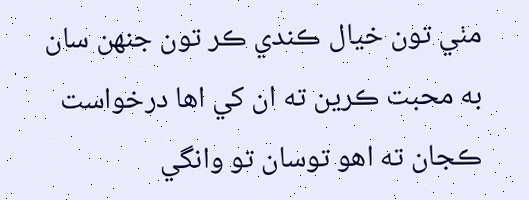مٺي تون خيال ڪندي ڪر تون جنھن سان به محبت ڪرين ته ان کي اھا درخواست ڪجان ته اھو توسان تو وانگي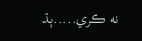نه ڪري.....ٻڌ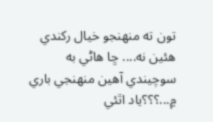تون ته منھنجو خيال رکندي ھئين نه.... ڇا ھاڻي به سوچيندي آھين منھنجي باري ۾...؟؟؟ياد اٿئي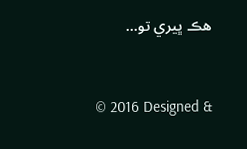ھڪ ڀيري تو...


© 2016 Designed &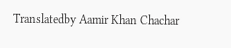Translatedby Aamir Khan Chachar